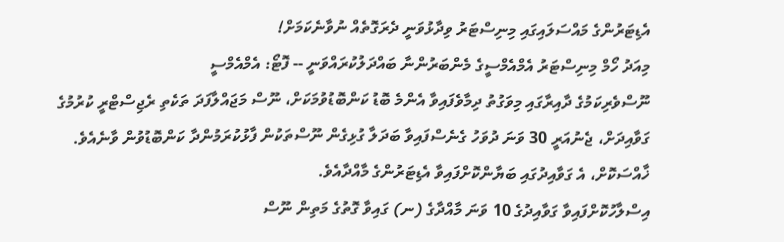އެޑިޓަރުންގެ މައްސަލައިގައި މިނިސްޓަރު ވިދާޅުވަނީ ދެރަގޮތެއް ނުވާނެކަމަށް!
މިއަދު ހޯމް މިނިސްޓަރު އެމްއެމްސީގެ މެންބަރުންނާ ބައްދަލުކުރައްވަނީ -- ފޮޓޯ: އެމްއެމްސީ
ނޫސްވެރިކަމުގެ ދާއިރާގައި މިވަގުތު ދިމާވެފައިވާ އެންމެ ބޮޑު ކަންބޮޑުވުމަކަށް، ނޫސް މަޖައްލާފަދަ ތަކެތި ރެޖިސްޓްރީ ކުރުމުގެ ގަވާއިދަށް، ޖެނުއަރީ 30 ވަނަ ދުވަހު ގެނެސްފައިވާ ބަދަލާ ގުޅިގެން ނޫސްތަކުން ފާޅުކުރަމުންދާ ކަންބޮޑުވުން ވާނެއެވެ. ޚާއްސަކޮށް، އެ ގަވާއިދުގައި ބަޔާންކޮށްފައިވާ އެޑިޓަރުންގެ މާއްދާއެވެ.
އިސްލާހުކޮށްފައިވާ ގަވާއިދުގެ 10 ވަނަ މާއްދާގެ (ނ) ގައިވާ ގޮތުގެ މަތިން ނޫސް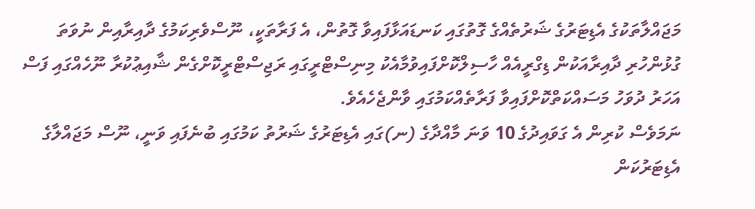މަޖައްލާތަކުގެ އެޑިޓަރުގެ ޝަރުތެއްގެ ގޮތުގައި ކަނޑައަޅާފައިވާ ގޮތުން، އެ ފަރާތަކީ، ނޫސްވެރިކަމުގެ ދާއިރާއިން ނުވަތަ ގުޅުންހުރި ދާއިރާއަކުން ޑިގްރީއެއް ހާސިލްކޮށްފައިވުމާއެކު މިނިސްޓްރީގައި ރަޖިސްޓްރީކޮށްގެން ޝާއިޢުކުރާ ނޫހެއްގައި ފަސް އަހަރު ދުވަހު މަސައްކަތްކޮށްފައިވާ ފަރާތެއްކަމުގައި ވާންޖެހެއެވެ.
ނަމަވެސް ކުރިން އެ ގަވައިދުގެ 10 ވަނަ މާއްދާގެ (ނ)ގައި އެޑިޓަރުގެ ޝަރުތު ކަމުގައި ބުނެފައި ވަނީ، ނޫސް މަޖައްލާގެ އެޑިޓަރުކަން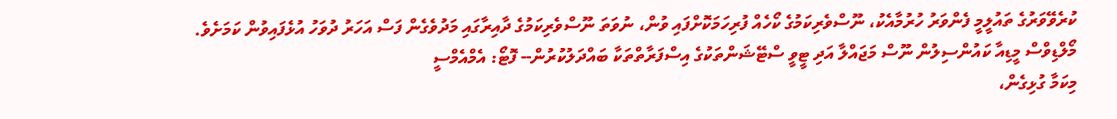ކުރެވޭވަރުގެ ތައުލީމީ ފެންވަރު ހުރުމާއެކު، ނޫސްވެރިކަމުގެ ކޯހެއް ފުރިހަމަކޮށްފައި ވުން، ނުވަތަ ނޫސްވެރިކަމުގެ ދާއިރާގައި މަދުވެގެން ފަސް އަހަރު ދުވަހު އުޅެފައިވުން ކަމަށެވެ.
މޯލްޑިވްސް މީޑިއާ ކައުންސިލުން ނޫސް މަޖައްލާ އަދި ޓީވީ ސްޓޭޝަންތަކުގެ އިސްފަރާތްތަކާ ބައްދަލުކުރުން-- ފޮޓޯ: އެމްއެމްސީ
މިކަމާ ގުޅިގެން،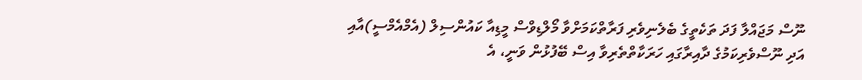ނޫސް މަޖައްލާ ފަދަ ތަކެތީގެ ބެލެނިވެރި ފަރާތްކަމަށްވާ މޯލްޑިވްސް މީޑިއާ ކައުންސިލް (އެމްއެމްސީ)އާއި އަދި ނޫސްވެރިކަމުގެ ދާއިރާގައި ހަރަކާތްތެރިވާ އިސް ބޭފުޅުން ވަނީ، އެ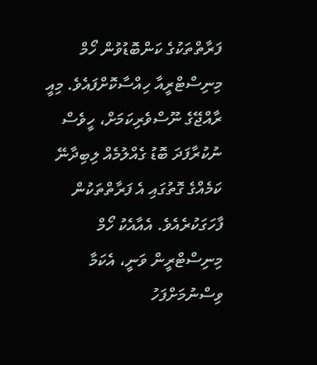ފަރާތްތަކުގެ ކަންބޮޑުވުން ހޯމް މިނިސްޓްރީއާ ހިއްސާކޮށްފައެވެ. މިއީ ރާއްޖޭގެ ނޫސްވެރިކަމަށް، ހީވެސް ނުކުރާފަދަ ބޮޑު ގެއްލުމެއް ލިބިދާނޭ ކަމެއްގެ ގޮތުގައި އެ ފަރާތްތަކުން ފާހަގަކުރެއެވެ. އެއާއެކު ހޯމް މިނިސްޓްރީން ވަނީ، އެކަމާ ވިސްނުމަށްފަހު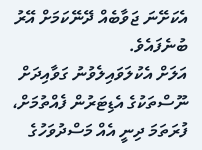އެކަށޭނަ ޖަވާބެއް ދޭނޭކަމަށް އޭރު ބުނެފައެވެ.
އަލަށް އެކުލަވައިލެވުނު ގަވާއިދަށް ނޫސްތަކުގެ އެޑިޓަރުން ފެއްތުމަށް، ފުރަތަމަ ދިނީ އެއް މަސްދުވަހުގެ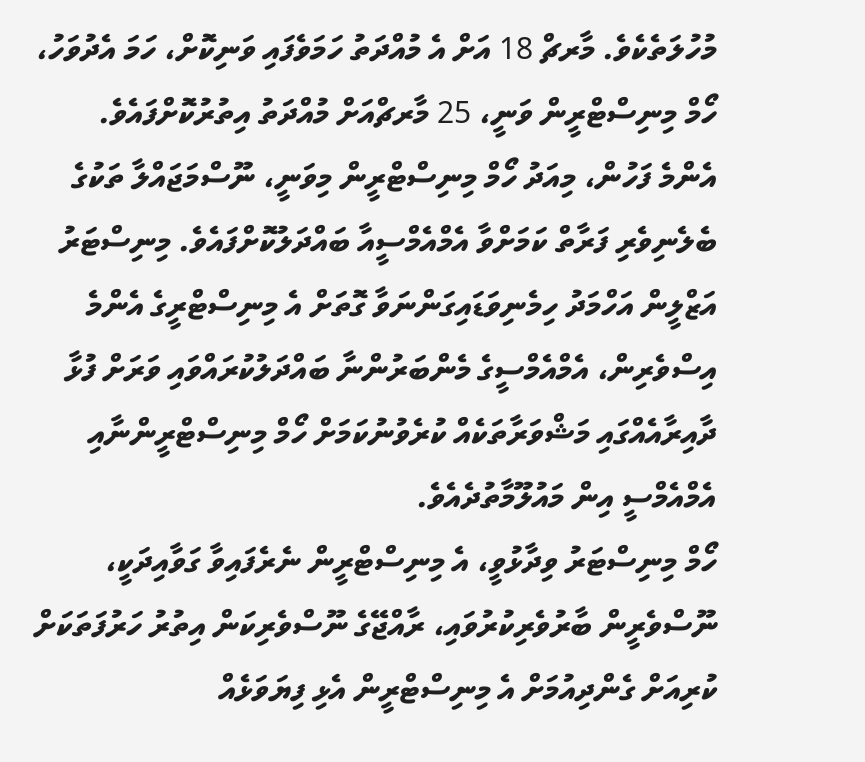މުހުލަތެކެވެ. މާރޗް 18 އަށް އެ މުއްދަތު ހަމަވެފައި ވަނިކޮށް، ހަމަ އެދުވަހު، ހޯމް މިނިސްޓްރީން ވަނީ، 25 މާރޗްއަށް މުއްދަތު އިތުރުކޮށްފައެވެ.
އެންމެ ފަހުން، މިއަދު ހޯމް މިނިސްޓްރީން މިވަނީ، ނޫސްމަޖައްލާ ތަކުގެ ބެލެނިވެރި ފަރާތް ކަމަށްވާ އެމްއެމްސީއާ ބައްދަލުކޮށްފައެވެ. މިނިސްޓަރު އަޒްލީން އަހްމަދު ހިމެނިވަޑައިގަންނަވާ ގޮތަށް އެ މިނިސްޓްރީގެ އެންމެ އިސްވެރިން، އެމްއެމްސީގެ މެންބަރުންނާ ބައްދަލުކުރައްވައި ވަރަށް ފުޅާ ދާއިރާއެއްގައި މަޝްވަރާތަކެއް ކުރެވުނުކަމަށް ހޯމް މިނިސްޓްރީންނާއި އެމްއެމްސީ އިން މައުލޫމާތުދެއެވެ.
ހޯމް މިނިސްޓަރު ވިދާޅުވީ، އެ މިނިސްޓްރީން ނެރެފައިވާ ގަވާއިދަކީ، ނޫސްވެރީން ބާރުވެރިކުރުވައި، ރާއްޖޭގެ ނޫސްވެރިކަން އިތުރު ހަރުފަތަކަށް ކުރިއަށް ގެންދިއުމަށް އެ މިނިސްޓްރީން އެޅި ފިޔަވަޅެއް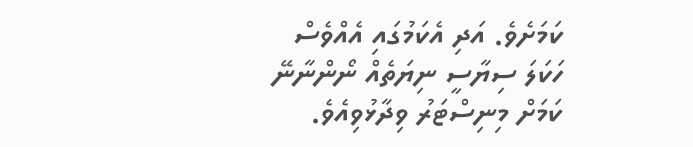ކަމަށެވެ. އަދި އެކަމުގައި އެއްވެސް ހަކަލަ ސިޔާސީ ނިޔަތެއް ނޯންނާނޭ ކަމަށް މިނިސްޓަރު ވިދާޅުވިއެވެ.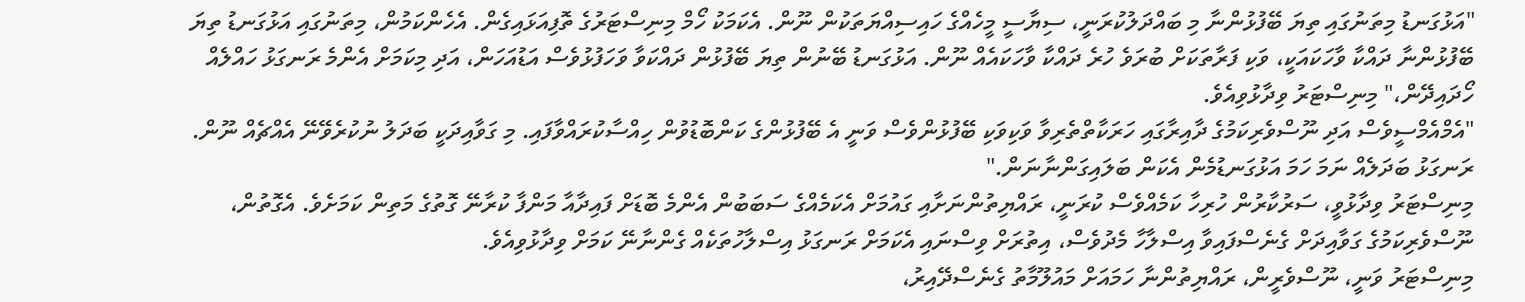"އަޅުގަނޑު މިތަނުގައި ތިޔަ ބޭފުޅުންނާ މި ބައްދަލުކުރަނީ، ސިޔާސީ މީހެއްގެ ހައިސިއްޔަތަކުން ނޫން. އެކަމަކު ހޯމް މިނިސްޓަރުގެ ތޮފިއަޅައިގެން. އެހެންކަމުން، މިތަނުގައި އަޅުގަނޑު ތިޔަ ބޭފުޅުންނާ ދައްކާ ވާހަކައަކީ، ވަކި ފަރާތަކަށް ބުރަވެ ހުރެ ދައްކާ ވާހަކައެއް ނޫން. އަޅުގަނޑު ބޭނުން ތިޔަ ބޭފުޅުން ދައްކަވާ ވަހަފުޅުވެސް އަޑުއަހަން، އަދި މިކަމަށް އެންމެ ރަނގަޅު ހައްލެއް ހޯދައިދޭން،" މިނިސްޓަރު ވިދާޅުވިއެވެ.
"އެމްއެމްސީވެސް އަދި ނޫސްވެރިކަމުގެ ދާއިރާގައި ހަރަކާތްތެރިވާ ވަކިވަކި ބޭފުޅުންވެސް ވަނީ އެ ބޭފުޅުންގެ ކަންބޮޑުވުން ހިއްސާކުރައްވާފައި. މި ގަވާއިދަކީ ބަދަލު ނުކުރެވޭނޭ އެއްޗެއް ނޫން. ރަނގަޅު ބަދަލެއް ނަމަ ހަމަ އަޅުގަނޑުމެން އެކަން ބަލައިގަންނާނަން."
މިނިސްޓަރު ވިދާޅުވީ، ސަރުކާރުން ހުރިހާ ކަމެއްވެސް ކުރަނީ، ރައްޔިތުންނަށާއި ގައުމަށް އެކަމެއްގެ ސަބަބުން އެންމެ ބޮޑަށް ފައިދާއާ މަންފާ ކުރާނޭ ގޮތުގެ މަތިން ކަމަށެވެ. އެގޮތުން، ނޫސްވެރިކަމުގެ ގަވާއިދަށް ގެނެސްފައިވާ އިސްލާހާ މެދުވެސް، އިތުރަށް ވިސްނައި އެކަމަށް ރަނގަޅު އިސްލާހުތަކެއް ގެންނާނޭ ކަމަށް ވިދާޅުވިއެވެ.
މިނިސްޓަރު ވަނީ، ނޫސްވެރީން، ރައްޔިތުންނާ ހަމައަށް މައުލޫމާތު ގެނެސްދޭއިރު،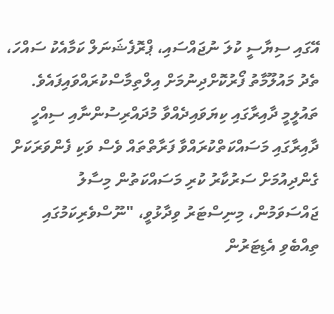އޭގައި ސިޔާސީ ކުލަ ނުޖައްސައި، ޕްރޮފެޝަނަލް ކަމާއެކު ސައްހަ، ތެދު މައުލޫމާތު ފޯރުކޮށްދިނުމަށް އިލްތިމާސްކުރައްވައިފައެވެ.
ތައުލީމީ ދާއިރާގައި ކިޔަވައިދެއްވާ މުދައްރިސުންނާއި ސިއްހީ ދާއިރާގައި މަސައްކަތްކުރައްވާ ފަރާތްތައް ވެސް ވަކި ފެންވަރަކަށް ގެންދިއުމަށް ސަރުކާރު ކުރި މަސައްކަތުން މިސާލު ޖައްސަވަމުން، މިނިސްޓަރު ވިދާޅުވީ، "ނޫސްވެރިކަމުގައި ތިއްބެވި އެޑިޓަރުން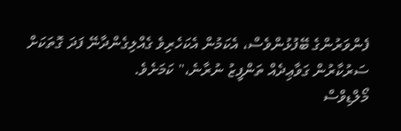ފެންވަރުންގެ ބޭފުޅުންވެސް، އެކަމުން އެކަހެރިވެ ގެއްލިގެންދާނޭ ފަދަ ގޮތަކަށް ސަރުކާރުން ގަވާޢިދެއް ތަންފީޒު ނުރާނެ،" ކަމަށެވެ.
މޯލްޑިވްސް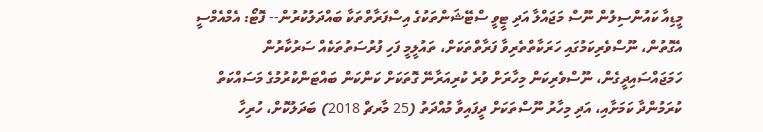މީޑިއާ ކައުންސިލުން ނޫސް މަޖައްލާ އަދި ޓީވީ ސްޓޭޝަންތަކުގެ އިސްފަރާތްތަކާ ބައްދަލުކުރުން-- ފޮޓޯ: އެމްއެމްސީ
އެގޮތުން، ނޫސްވެރިކަމުގައި ހަރަކާތްތެރިވާ ފަރާތްތަކަށް، ތައުލީމީ ފަހި ފުރުސަތުތަކެއް ސަރުކާރުން ހަމަޖައްސައިދީގެން، ނޫސްވެރިކަން މިހާރަށް ވުރެ ކުރިއަރާނޭ ގޮތަކަށް ކަންކަން ބައްޓަންކުރުމުގެ މަސައްކަތް ކުރަމުންދާ ކަމަށާއި، އަދި މިހާރު ނޫސްތަކަށް ދީފައިވާ މުއްދަތު (25 މާރޗް 2018) ބަދަލުކޮށް، ހުރިހާ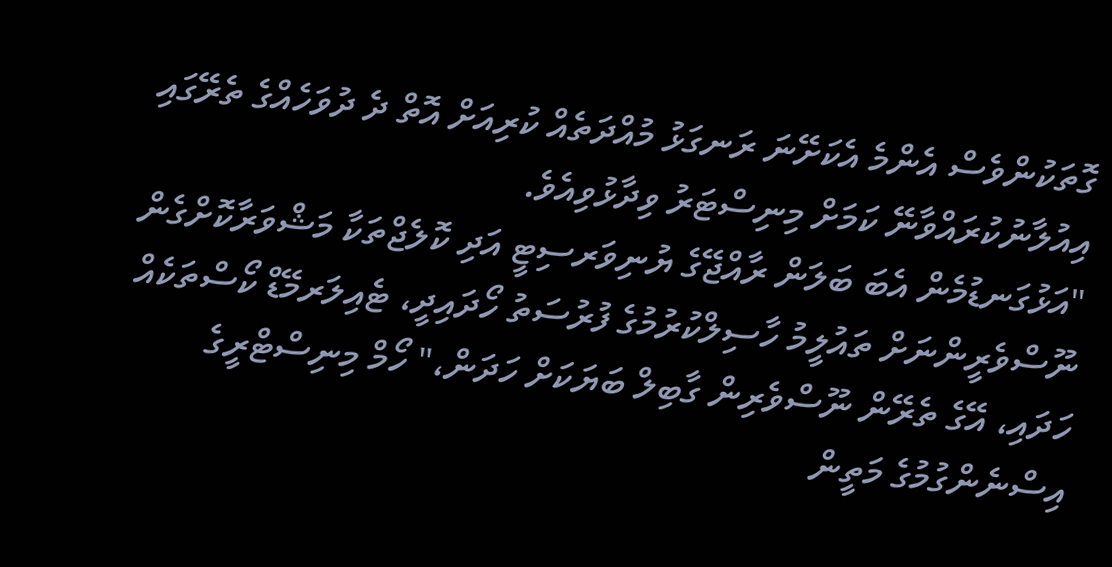ގޮތަކުންވެސް އެންމެ އެކަށޭނަ ރަނގަޅު މުއްދަތެއް ކުރިއަށް އޮތް ދެ ދުވަހެއްގެ ތެރޭގައި އިއުލާނުކުރައްވާނޭ ކަމަށް މިނިސްޓަރު ވިދާޅުވިއެވެ.
"އަޅުގަނޑުމެން އެބަ ބަލަން ރާއްޖޭގެ ޔުނިވަރސިޓީ އަދި ކޮލެޖްތަކާ މަޝްވަރާކޮށްގެން ނޫސްވެރީންނަށް ތައުލީމު ހާސިލްކުރުމުގެ ފުރުސަތު ހޯދައިދީ، ޓެއިލަރމޭޑް ކޯސްތަކެއް ހަދައި، އޭގެ ތެރޭން ނޫސްވެރިން ގާބިލް ބަޔަކަށް ހަދަން،" ހޯމް މިނިސްޓްރީގެ އިސްނެންގުމުގެ މަތީން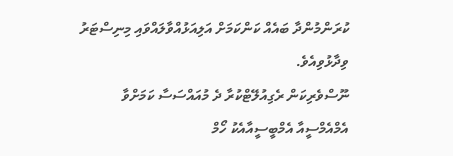ކުރަންމުންދާ ބައެއް ކަންކަމަށް އަލިއަޅުއްވާލައްވައި މިނިސްޓަރު ވިދާޅުވިއެވެ.
ނޫސްވެރިކަން ރެގިއުލޭޓްކުރާ ދެ މުއައްސަސާ ކަމަށްވާ އެމްއެމްސީއާ އެމްބީސީއާއެކު ހޯމް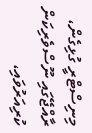މިނިސްޓްރީ ގުޅިގެން، ރާއްޖޭގައި ނޫސްވެރިކަން ކުރިއަރުވައި،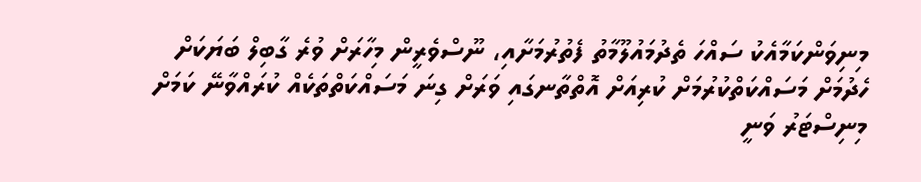މިނިވަންކަމާއެކު ސައްހަ ތެދުމައުލޫމާތު ފެތުރުމަށާއި، ނޫސްވެރީން މިހާރަށް ވުރެ ގާބިލް ބަޔަކަށް ހެދުމަށް މަސައްކަތްކުރުމަށް ކުރިއަށް އޮތްތާނގައި ވަރަށް ގިނަ މަސައްކަތްތަކެއް ކުރައްވާނޭ ކަމަށް މިނިސްޓަރު ވަނީ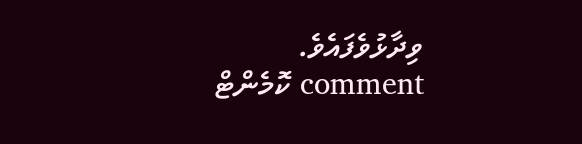ވިދާޅުވެފައެވެ.
comment ކޮމެންޓް